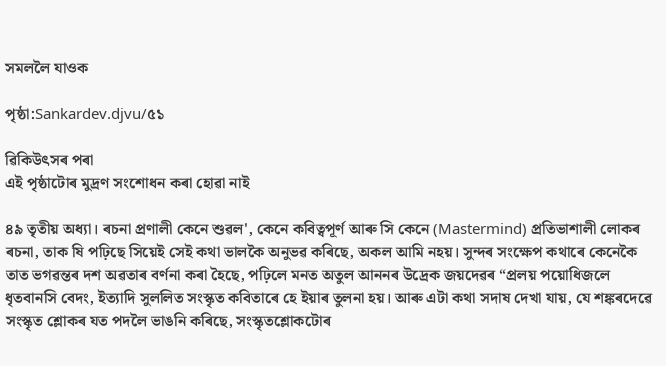সমললৈ যাওক

পৃষ্ঠা:Sankardev.djvu/৫১

ৱিকিউৎসৰ পৰা
এই পৃষ্ঠাটোৰ মুদ্ৰণ সংশোধন কৰা হোৱা নাই

৪৯ তৃতীয় অধ্যা। ৰচনা প্ৰণালী কেনে শুৱল', কেনে কবিত্বপূৰ্ণ আৰু সি কেনে (Mastermind) প্ৰতিভাশালী লোকৰ ৰচনা, তাক ষি পঢ়িছে সিয়েই সেই কথা ভালকৈ অনুভৱ কৰিছে, অকল আমি নহয়। সুন্দৰ সংক্ষেপ কথাৰে কেনেকৈ তাত ভগৱন্তৰ দশ অৱতাৰ বৰ্ণনা কৰা হৈছে, পঢ়িলে মনত অতুল আননৰ উদ্ৰেক জয়দেৱৰ “প্ৰলয় পয়োধিজলে ধৃতবানসি বেদং, ইত্যাদি সুললিত সংস্কৃত কবিতাৰে হে ইয়াৰ তুলনা হয়। আৰু এটা কথা সদাষ দেখা যায়, যে শঙ্কৰদেৱে সংস্কৃত শ্লোকৰ যত পদলৈ ভাঙনি কৰিছে, সংস্কৃতশ্লোকটোৰ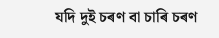যদি দুই চৰণ বা চাৰি চৰণ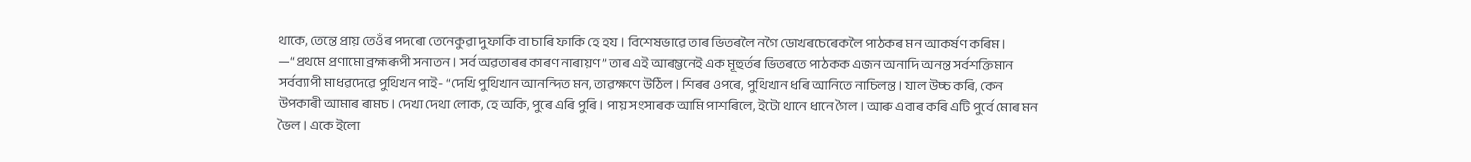থাকে, তেন্তে প্ৰায় তেওঁৰ পদৰো তেনেকুৱা দুফাকি বা চাৰি ফাকি হে হয। বিশেষভাৱে তাৰ ভিতৰলৈ নগৈ ডোখৰচেৰেকলৈ পাঠকৰ মন আকৰ্ষণ কৰিম। —“প্ৰথমে প্ৰণামো ব্ৰহ্মৰূপী সনাতন। সৰ্ব অৱতাৰৰ কাৰণ নাৰায়ণ” তাৰ এই আৰম্ভনেই এক মূহুৰ্তৰ ভিতৰতে পাঠকক এজন অনাদি অনন্ত সৰ্বশক্তিমান সৰ্বব্যাপী মাধৱদেৱে পুথিখন পাই- “দেখি পুথিখান আনন্দিত মন, তাৱক্ষণে উঠিল। শিৰৰ ওপৰে, পুথিখান ধৰি আনিতে নাচিলন্ত। যাল উচ্চ কৰি, কেন উপকাৰী আমাৰ ৰামচ। দেখা দেথা লোক, হে অকি, পুৰে এৰি পুৰি। পায় সংসাৰক আমি পাশৰিলে, ইটো থানে ধানে গৈল। আৰু এবাৰ কৰি এটি পুৰ্বে মোৰ মন ভৈল। একে ইলো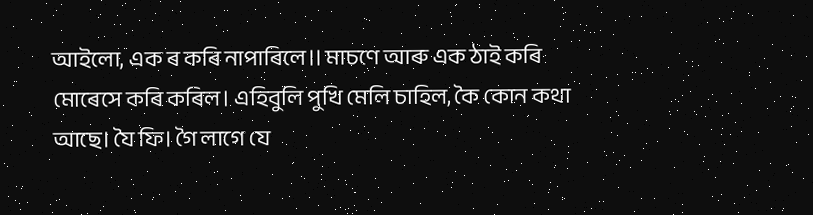আইলো, এক ৰ কৰি নাপাৰিলে॥ মাচণে আৰু এক ঠাই কৰি মোৰেসে কৰি কৰিল। এহিবুলি পুখি মেলি চাহিল, কৈ কোন কথা আছে। যৈ ফি। গৈ লাগে যে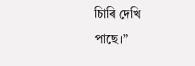চিাৰি দেখি পাছে।”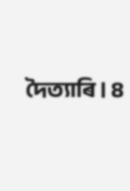দৈত্যাৰি। 8